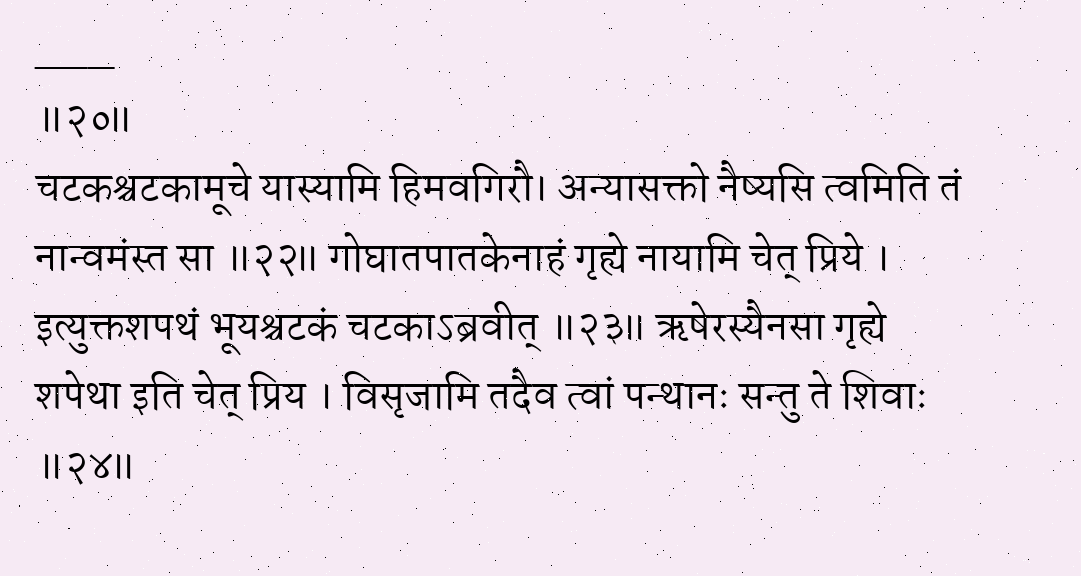___
॥२०॥
चटकश्चटकामूचे यास्यामि हिमवगिरौ। अन्यासक्तो नैष्यसि त्वमिति तं नान्वमंस्त सा ॥२२॥ गोघातपातकेनाहं गृह्ये नायामि चेत् प्रिये । इत्युक्तशपथं भूयश्चटकं चटकाऽब्रवीत् ॥२३॥ ऋषेरस्यैनसा गृह्ये शपेथा इति चेत् प्रिय । विसृजामि तदैव त्वां पन्थानः सन्तु ते शिवाः ॥२४॥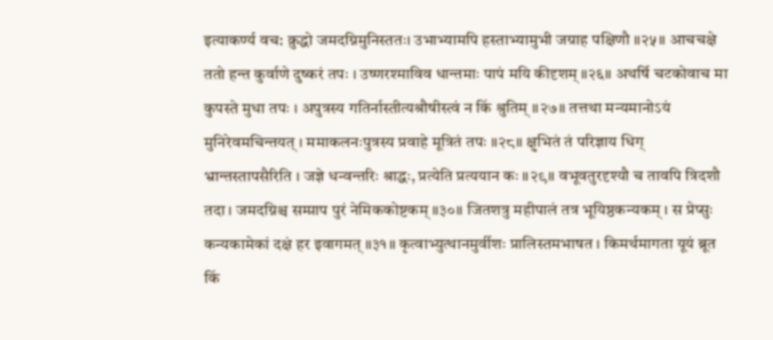इत्याकर्ण्य वच: क्रुद्धो जमदग्निमुनिस्ततः। उभाभ्यामपि हस्ताभ्यामुभी जग्राह पक्षिणौ ॥२५॥ आचचक्षे ततो हन्त कुर्वाणे दुष्करं तपः । उष्णरश्माविव धान्तमाः पापं मयि कीदृशम् ॥२६॥ अथर्षि चटकोवाच मा कुपस्ते मुधा तपः । अपुत्रस्य गतिर्नास्तीत्यश्रौषीस्त्वं न किं श्रुतिम् ।।२७॥ तत्तथा मन्यमानोऽयं मुनिरेवमचिन्तयत् । ममाकलनःपुत्रस्य प्रवाहे मूत्रितं तपः ॥२८॥ क्षुभितं तं परिज्ञाय धिग् भ्रान्तस्तापसैरिति । जज्ञे धन्वन्तरिः श्राद्धः, प्रत्येति प्रत्ययान कः ॥२९॥ वभूवतुरदृश्यौ च तावपि त्रिदशौ तदा । जमदग्निश्च सम्प्राप पुरं नेमिककोष्टकम् ॥३०॥ जितशत्रु महीपालं तत्र भूयिष्ठकन्यकम् । स प्रेप्सुः कन्यकामेकां दक्षं हर इवागमत् ॥३१॥ कृत्वाभ्युत्थानमुर्वीशः प्रालिस्तमभाषत । किमर्थमागता यूयं ब्रूत किं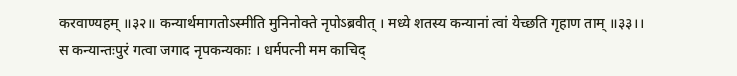करवाण्यहम् ॥३२॥ कन्यार्थमागतोऽस्मीति मुनिनोक्ते नृपोऽब्रवीत् । मध्ये शतस्य कन्यानां त्वां येच्छति गृहाण ताम् ॥३३।।
स कन्यान्तःपुरं गत्वा जगाद नृपकन्यकाः । धर्मपत्नी मम काचिद्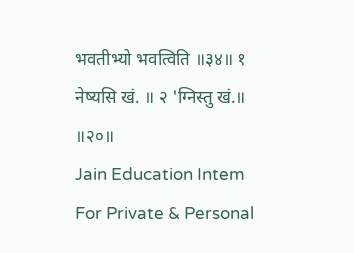भवतीभ्यो भवत्विति ॥३४॥ १ नेष्यसि खं. ॥ २ 'ग्निस्तु खं.॥
॥२०॥
Jain Education Intem
For Private & Personal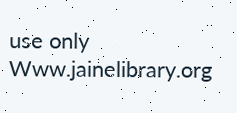use only
Www.jainelibrary.org